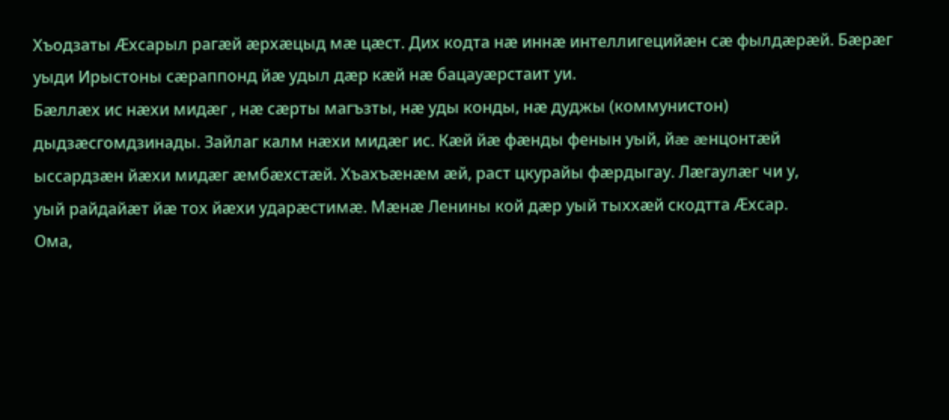Хъодзаты Æхсарыл рагæй æрхæцыд мæ цæст. Дих кодта нæ иннæ интеллигецийæн сæ фылдæрæй. Бæрæг уыди Ирыстоны сæраппонд йæ удыл дæр кæй нæ бацауæрстаит уи.
Бæллæх ис нæхи мидæг , нæ сæрты магъзты, нæ уды конды, нæ дуджы (коммунистон) дыдзæсгомдзинады. Зайлаг калм нæхи мидæг ис. Кæй йæ фæнды фенын уый, йæ æнцонтæй
ыссардзæн йæхи мидæг æмбæхстæй. Хъахъæнæм æй, раст цкурайы фæрдыгау. Лæгаулæг чи у,
уый райдайæт йæ тох йæхи ударæстимæ. Мæнæ Ленины кой дæр уый тыххæй скодтта Æхсар.
Ома,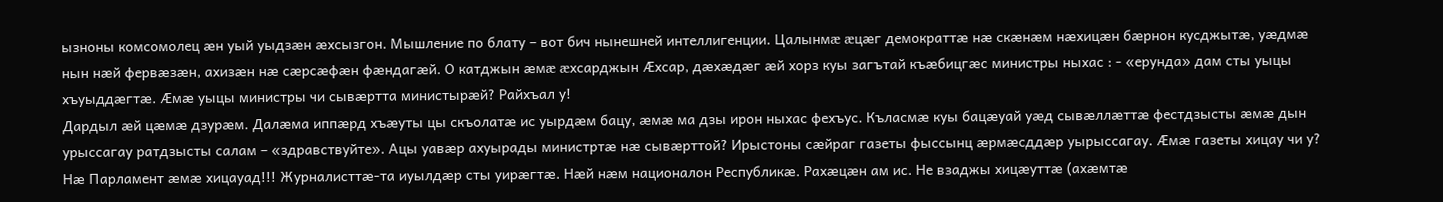ызноны комсомолец æн уый уыдзæн æхсызгон. Мышление по блату – вот бич нынешней интеллигенции. Цалынмæ æцæг демократтæ нæ скæнæм нæхицæн бæрнон кусджытæ, уæдмæ нын нæй фервæзæн, ахизæн нæ сæрсæфæн фæндагæй. О катджын æмæ æхсарджын Æхсар, дæхæдæг æй хорз куы загътай къæбицгæс министры ныхас : - «ерунда» дам сты уыцы хъуыддæгтæ. Æмæ уыцы министры чи сывæртта министырæй? Райхъал у!
Дардыл æй цæмæ дзурæм. Далæма иппæрд хъæуты цы скъолатæ ис уырдæм бацу, æмæ ма дзы ирон ныхас фехъус. Къласмæ куы бацæуай уæд сывæллæттæ фестдзысты æмæ дын урыссагау ратдзысты салам – «здравствуйте». Ацы уавæр ахуырады министртæ нæ сывæрттой? Ирыстоны сæйраг газеты фыссынц æрмæсддæр уырыссагау. Æмæ газеты хицау чи у? Нæ Парламент æмæ хицауад!!! Журналисттæ-та иуылдæр сты уирæгтæ. Нæй нæм националон Республикæ. Рахæцæн ам ис. Не взаджы хицæуттæ (ахæмтæ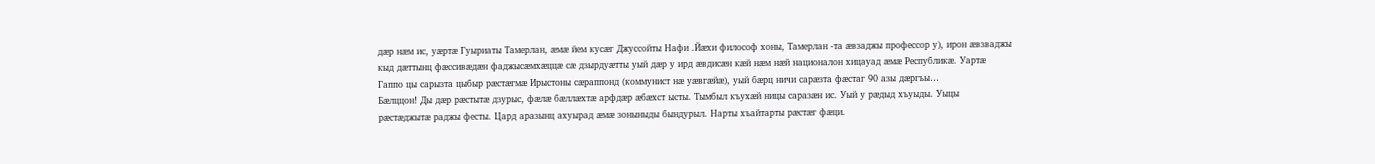дæр нæм ис, уæртæ Гуыриаты Тамерлан, æмæ йем кусæг Джуссойты Нафи .Йæхи философ хоны, Тамерлан -та æвзаджы профессор у), ирон æвзваджы кыд дæттынц фæссивæдæн фаджысæмхæццæ сæ дзырдуæтты уый дæр у ирд æвдисæн кæй нæм нæй националон хицауад æмæ Республикæ. Уартæ Гаппо цы сарызта цыбыр рæстæгмæ Ирыстоны сæраппонд (коммунист нæ уæвгæйæ), уый бæрц ничи сарæзта фæстаг 90 азы дæргъы…
Бæлццон! Ды дæр рæстытæ дзурыс, фæлæ бæллæхтæ арфдæр æбæхст ысты. Тымбыл къухæй ницы саразæн ис. Уый у рæдыд хъуыды. Уыцы рæстæджытæ раджы фесты. Цард аразынц ахуырад æмæ зоныныды бындурыл. Нарты хъайтарты рæстæг фæци.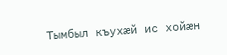Тымбыл къухæй ис хойæн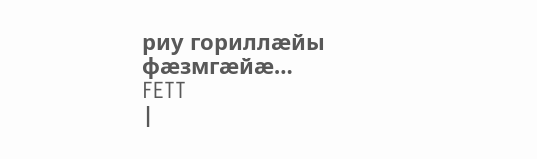риу гориллæйы фæзмгæйæ…
FETT
|